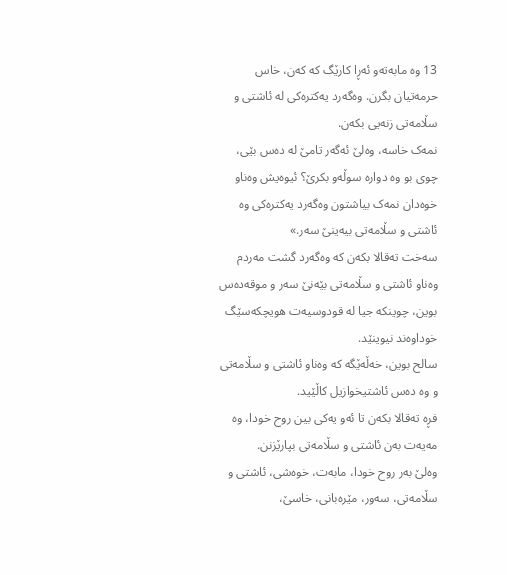13 وه مابەتەو ئەڕا کارێگ که کەن، خاس حرمەتیان بگرن. وەگەرد یەکترەکی له ئاشتی و سڵامەتی زنەیی بکەن.
نمەک خاسه، وەلێ ئەگەر تامێ له دەس بێی، چوی بو وه دواره سوڵەو بکرێ؟ ئیوەیش وەناو خوەدان نمەک بیاشتون وەگەرد یەکترەکی وه ئاشتی و سڵامەتی بیەینێ سەر.»
سەخت تەقالا بکەن که وەگەرد گشت مەردم وەناو ئاشتی و سڵامەتی بێەنێ سەر و موقەدەس بوین، چوینکه جیا له قودوسیەت هویچکەسێگ خوداوەند نیوینێد.
سالح بوین، خەڵەێگه که وەناو ئاشتی و سڵامەتی و وه دەس ئاشتیخوازیل کاڵێید.
فڕه تەقالا بکەن تا ئەو یەکی بین روح خودا، وه مەیەت بەن ئاشتی و سڵامەتی بپارێزنن.
وەلێ بەر روح خودا، مابەت، خوەشی، ئاشتی و سڵامەتی، سەور، مێرەبانی، خاسێ،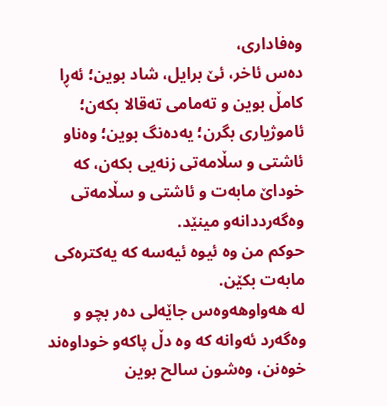وەفاداری،
دەس ئاخر، ئێ برایل، شاد بوین؛ ئەڕا کامڵ بوین و تەمامی تەقالا بکەن؛ ئاموژیاری بگرن؛ یەدەنگ بوین؛ وەناو ئاشتی و سڵامەتی زنەیی بکەن، که خوداێ مابەت و ئاشتی و سڵامەتی وەگەرددانەو مینێد.
حوکم من وه ئیوه ئیەسه که یەکترەکی مابەت بکێن.
له هەواوهەوەس جاێەلی دەر بچو و وەگەرد ئەوانه که وه دڵ پاکەو خوداوەند خوەنن، وەشون سالح بوین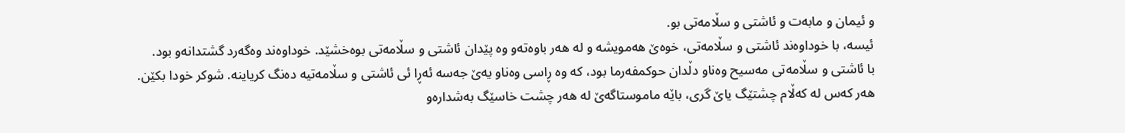و ئیمان و مابەت و ئاشتی و سڵامەتی بو.
ئیسه، با خوداوەند ئاشتی و سڵامەتی، خوەێ هەمویشه و له هەر باوەتەو وه پێدان ئاشتی و سڵامەتی بوەخشێد. خوداوەند وەگەرد گشتدانەو بود.
با ئاشتی و سڵامەتی مەسیح وەناو دڵدان حوکمفەرما بود، که وه ڕاسی وەناو یەێ جەسه ئەڕا ئی ئاشتی و سڵامەتیه دەنگ کریاینه. شوکر خودا بکێن.
هەر کەس له کەڵام چشتێگ یاێ گری، باێه ماموستاگەێ له هەر چشت خاسێگ بەشدارەو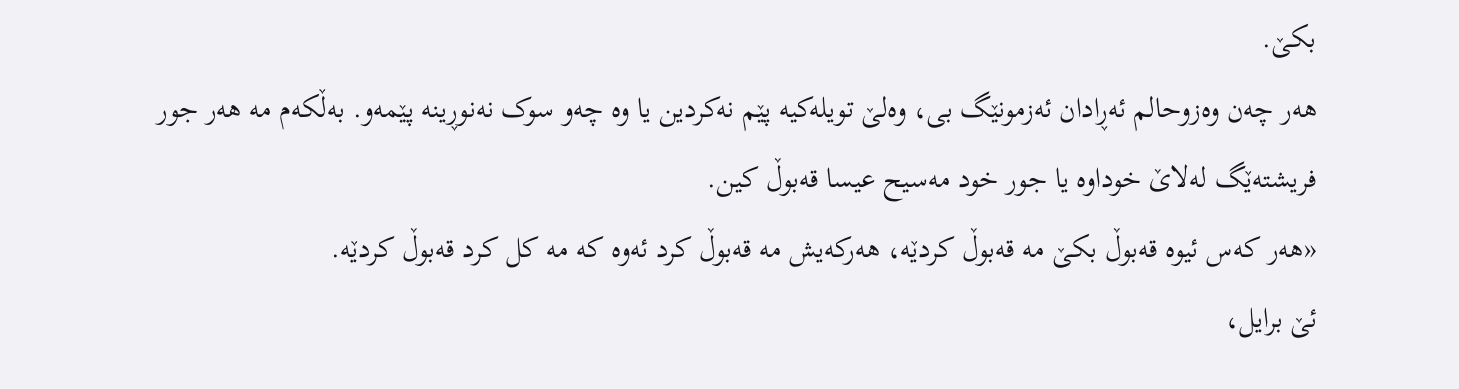بکێ.
هەر چەن وەزوحالم ئەڕادان ئەزمونێگ بی، وەلێ تویلەکیه پێم نەکردین یا وه چەو سوک نەنوڕینه پێمەو. بەڵکەم مه هەر جور فریشتەێگ لەلاێ خوداوه یا جور خود مەسیح عیسا قەبوڵ کین.
«هەر کەس ئیوه قەبوڵ بکێ مه قەبوڵ کردێه، هەرکەیش مه قەبوڵ کرد ئەوه که مه کل کرد قەبوڵ کردێه.
ئێ برایل،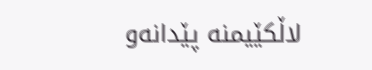لاڵکێيمنه پێدانەو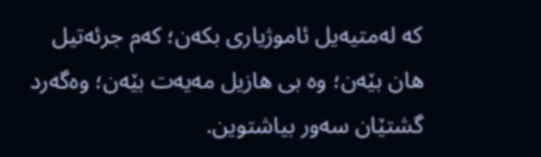که لەمتیەیل ئاموژیاری بکەن؛ کەم جرئەتیل هان بێەن؛ وه بی هازیل مەیەت بێەن؛ وەگەرد گشتێان سەور بیاشتوین.